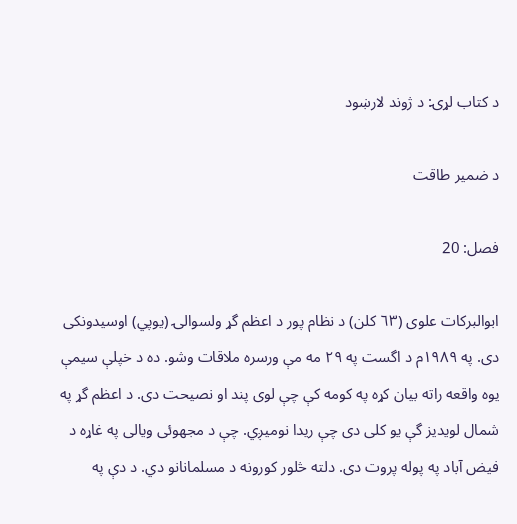د کتاب لړۍ: د ژوند لارښود

د ضمير طاقت

فصل: 20

ابوالبرکات علوى (٦٣ کلن) د نظام پور د اعظم گړ ولسوالۍ (يوپي) اوسيدونکى دى. په ١٩٨٩م د اگست په ٢٩ مه مې ورسره ملاقات وشو. ده د خپلې سيمې يوه واقعه راته بيان کړه په کومه کې چې لوى پند او نصيحت دى. د اعظم گړ په شمال لويديز گې يو کلى دى چې ريدا نوميږي. چې د مجهوئى ويالى په غاړه د فيض آباد په پوله پروت دى. دلته څلور کورونه د مسلمانانو دي. د دې په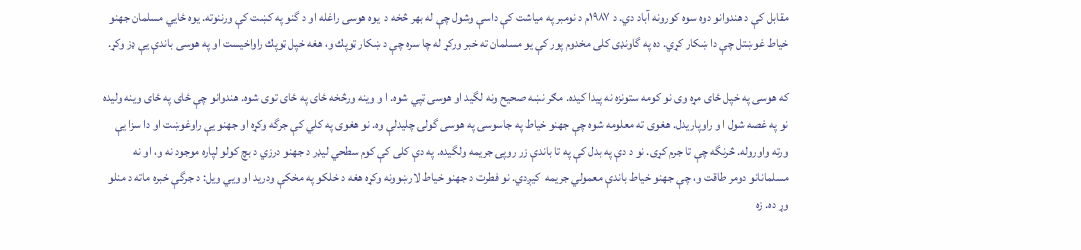مقابل کې د هندوانو دوه سوه کورونه آباد دي. د ١٩٨٧م د نومبر په مياشت کې داسې وشول چې له بهر څخه د  يوه هوسى راغله او د گنو په کښت کې ورننوته. يوه ځايي مسلمان جهنو خياط غوښتل چې دا ښکار کړي. ده په گاونډى کلى مخدوم پور کې يو مسلمان ته خبر ورکړ له چا سره چې د ښکار ټوپك و، هغه خپل ټوپك راواخيست او په هوسى باندې يې ډز وکړ.

که هوسى په خپل ځاى مړه وى نو کومه ستونزه نه پيدا کيده. مګر نښه صحيح ونه لگيد او هوسى ټپي شوه. ا و وينه ورڅخه ځاى په ځاى توى شوه. هندوانو چې ځاى په ځاى وينه وليده نو په غصه شول ا و راوپاريدل. هغوى ته معلومه شوه چې جهنو خياط په جاسوسۍ په هوسى گولۍ چليدلې وه. نو هغوى په کلي کې جرگه وکړه او جهنو يې راوغوښت او دا سزا يې ورته واوروله. څرنگه چې تا جرم کړى. نو د دې په بدل کې په تا باندې زر روپۍ جريمه ولگيده. په دې کلى کې کوم سطحي ليډر د جهنو درزي د بچ کولو لپاره موجود نه و، او نه مسلمانانو دومر طاقت و، چې جهنو خياط باندې معمولي جريمه  کيږدي. نو فطرت د جهنو خياط لارښوونه وکړه هغه د خلکو په مخکې ودريد او ويي ويل: د جرگې خبره ماته د منلو وړ ده. زه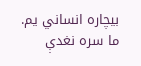بيچاره انساني يم. ما سره نغدې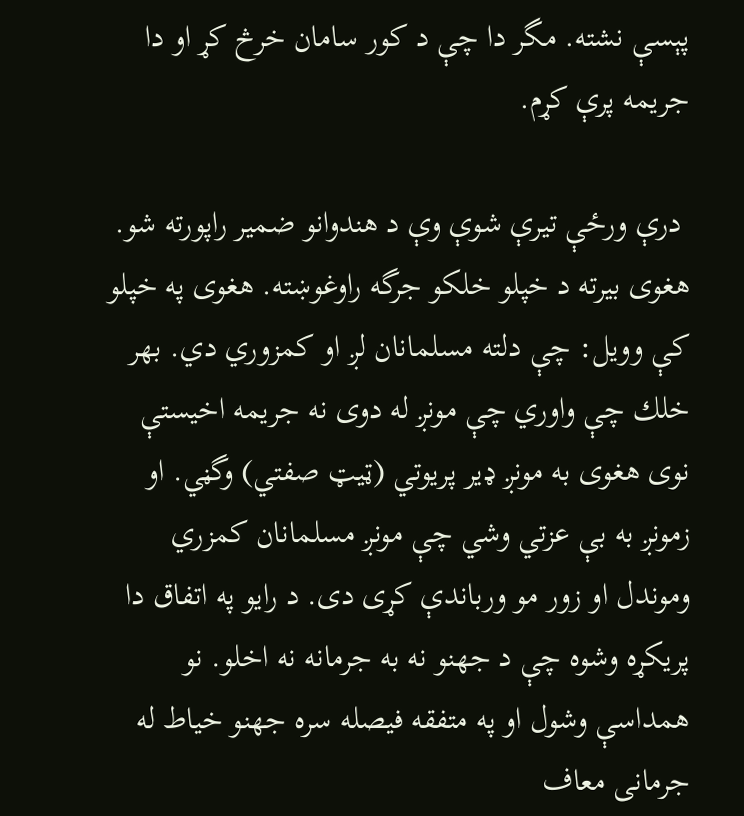پېسې نشته. مگر دا چې د کور سامان خرڅ کړ او دا جريمه پرې کړم.

 درې ورځې تيرې شوې وې د هندوانو ضمير راپورته شو. هغوى بيرته د خپلو خلکو جرگه راوغوښته. هغوى په خپلو کې وويل: چې دلته مسلمانان لږ او کمزوري دي. بهر خلك چې واوري چې مونږ له دوى نه جريمه اخيستې نوى هغوى به مونږ ډير پريوتي (ټيټ صفتي) وگڼي. او زمونږ به بې عزتي وشي چې مونږ مسلمانان کمزري وموندل او زور مو ورباندې کړى دى. د رايو په اتفاق دا پريکړه وشوه چې د جهنو نه به جرمانه نه اخلو. نو همداسې وشول او په متفقه فيصله سره جهنو خياط له جرمانى معاف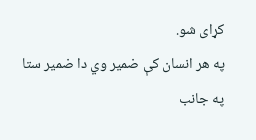کړاى شو.
په هر انسان کې ضمير وي دا ضمير ستا په جانب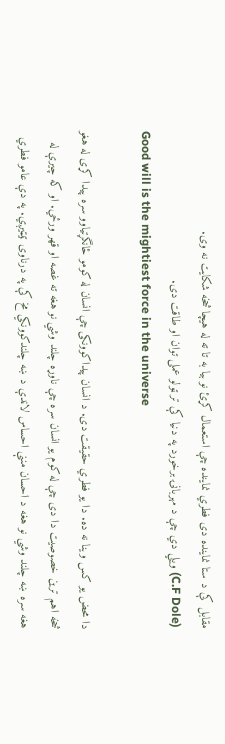مقابل کې د ستا نماينده دى فطري نماينده چې استعمال کړئ نو بيا به تا ته له هيچا څخه شکايت نه وى.
(C.F Dole) ويلي دي چې د مهربانۍ برخورد په دنيا کې تر ټولو عملى توان او طاقت دى.
Good will is the mightiest force in the universe

دا محض يو کس وينا نه ده. دا يو فطري حقيقت دى. د انسان پيداکوونکى چې انسان له کومو ځانگړتياوو سره پيدا کړى له هغو څخه اهم ترين خصوصيت دا دى چې له کوم يو انسان سره چې ناوړه چلند وشي نو هغه ته غصه او قهر ورځي. او که چيرې له هغه سره ښه چلند وشي نو هغه د احسان مننې احساس لاندې د ښه چلندکوونکي مخ کې په درناوى ټيټيږي. په دې عامو فطري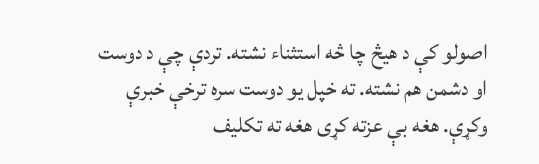اصولو کې د هيڅ چا څه استثناء نشته. تردې چې د دوست او دشمن هم نشته. ته خپل يو دوست سره ترخې خبرې وکړې. هغه بې عزته کړى هغه ته تکليف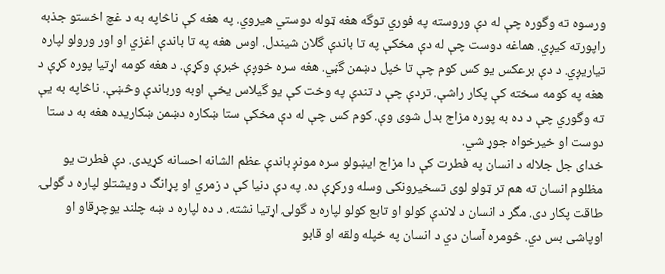ورسوه ته وگوره چې له دې وروسته په فوري توگه هغه ټوله دوستي هيروي. په هغه کې ناڅاپه به د غچ اخستو جذبه راپورته کيږي. هماغه دوست چې له دې مخکې په تا باندې گلان شيندل. اوس هغه په تا باندې اغزي او اور ورولو لپاره تياريږي. د دې برعکس يو کس کوم چې تا خپل دښمن گڼي. هغه سره خوږې خبرې وکړې. د هغه کومه اړتيا پوره کړې د هغه په کومه سخته کې پکار راشې. تردې چې د تندې په وخت کې يو گيلاس يخې اوبه ورباندې وڅښې. ناڅاپه به يې ته وگوري چې د ده به پوره مزاج بدل شوى وې. کوم کس چې له دې مخکې ستا ښکاره دښمن ښکاريده هغه به د ستا دوست او خيرخواه جوړ شي.
خداى جل جلاله د انسان په فطرت کې دا مزاج ايښولو سره مونږ باندې عظم الشانه احسانه کړيدى. دې فطرت يو مظلوم انسان ته هم تر ټولو لوى تسخيرونکى وسله ورکړې ده. په دې دنيا کې د زمري او پړانگ د ويشتلو لپاره د گولۍ طاقت پکار دى. مگر د انسان د لاندې کولو او تابع کولو لپاره د گولۍ اړتيا نشته. د ده لپاره د ښه چلند يوچړقاو او اوپاشى بس دي. څومره آسان دي د انسان په خپله ولقه او قابو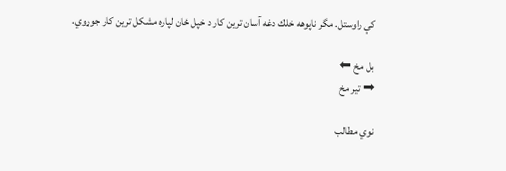کې راوستل. مگر ناپوهه خلك دغه آسان ترين کار د خپل ځان لپاره مشکل ترين کار جوړوي.

بل مخ ⬅
➡ تیر مخ

نوي مطالب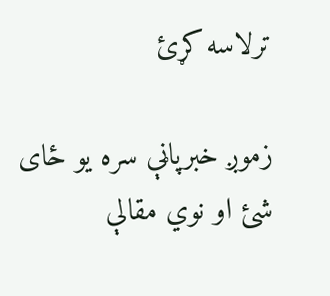ترلاسه کړئ

زموږ خبرپاڼې سره یو ځای شئ او نوي مقالې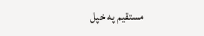مستقیم په خپل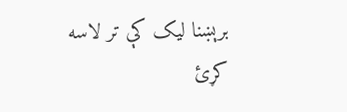برېښنا لیک کې تر لاسه کړئ